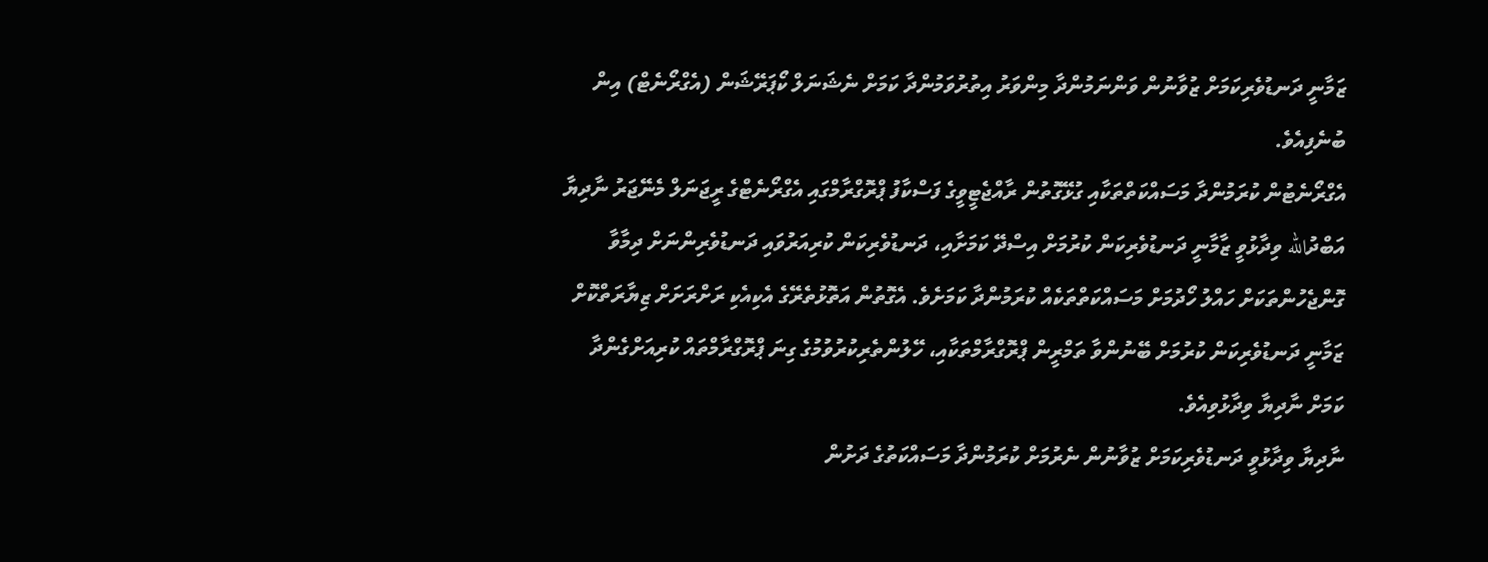ޒަމާނީ ދަނޑުވެރިކަމަށް ޒުވާނުން ވަންނަމުންދާ މިންވަރު އިތުރުވަމުންދާ ކަމަށް ނެޝަނަލް ކޯޕަރޭޝަން (އެގްރޯނެޓް) އިން ބުނެފިއެވެ.
އެގްރޯނެޓުން ކުރަމުންދާ މަސައްކަތްތަކާއި ގުޅޭގޮތުން ރާއްޖެޓީވީގެ ފަސްކާފު ޕްރޮގްރާމްގައި އެގްރޯނެޓްގެ ރީޖަނަލް މެނޭޖަރު ނާދިޔާ އަބްދުالله ވިދާޅުވީ ޒާމާނީ ދަނޑުވެރިކަން ކުރުމަށް އިސްދޭ ކަމަށާއި، ދަނޑުވެރިކަން ކުރިއަރުވައި ދަނޑުވެރިންނަށް ދިމާވާ ގޮންޖެހުންތަކަށް ހައްލު ހޯދުމަށް މަސައްކަތްތަކެއް ކުރަމުންދާ ކަމަށެވެ. އެގޮތުން އަތޮޅުތެރޭގެ އެކިއެކި ރަށްރަށަށް ޒިޔާރަތްކޮށް ޒަމާނީ ދަނޑުވެރިކަން ކުރުމަށް ބޭނުންވާ ތަމްރީން ޕްރޮގްރާމްތަކާއި، ހޭލުންތެރިކުރުވުމުގެ ގިނަ ޕްރޮގްރާމްތައް ކުރިއަށްގެންދާ ކަމަށް ނާދިޔާ ވިދާޅުވިއެވެ.
ނާދިޔާ ވިދާޅުވީ ދަނޑުވެރިކަމަށް ޒުވާނުން ނެރުމަށް ކުރަމުންދާ މަސައްކަތުގެ ދަށުން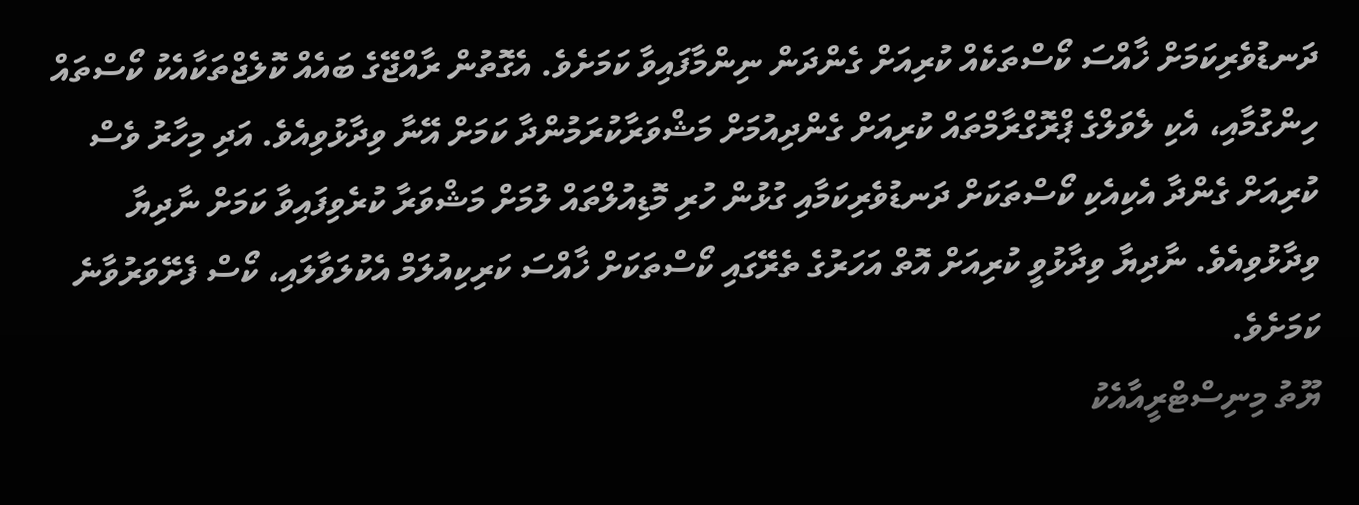ދަނޑުވެރިކަމަށް ޚާއްސަ ކޯސްތަކެއް ކުރިއަށް ގެންދަން ނިންމާފައިވާ ކަމަށެވެ. އެގޮތުން ރާއްޖޭގެ ބައެއް ކޮލެޖްތަކާއެކު ކޯސްތައް ހިންގުމާއި، އެކި ލެވަލްގެ ޕްރޮގްރާމްތައް ކުރިއަށް ގެންދިއުމަށް މަޝްވަރާކުރަމުންދާ ކަމަށް އޭނާ ވިދާޅުވިއެވެ. އަދި މިހާރު ވެސް ކުރިއަށް ގެންދާ އެކިއެކި ކޯސްތަކަށް ދަނޑުވެރިކަމާއި ގުޅުން ހުރި މޮޑިއުލްތައް ލުމަށް މަޝްވަރާ ކުރެވިފައިވާ ކަމަށް ނާދިޔާ ވިދާޅުވިއެވެ. ނާދިޔާ ވިދާޅުވީ ކުރިއަށް އޮތް އަހަރުގެ ތެރޭގައި ކޯސްތަކަށް ޚާއްސަ ކަރިކިއުލަމް އެކުލަވާލައި، ކޯސް ފެށޭވަރުވާނެ ކަމަށެވެ.
ޔޫތު މިނިސްޓްރީއާއެކު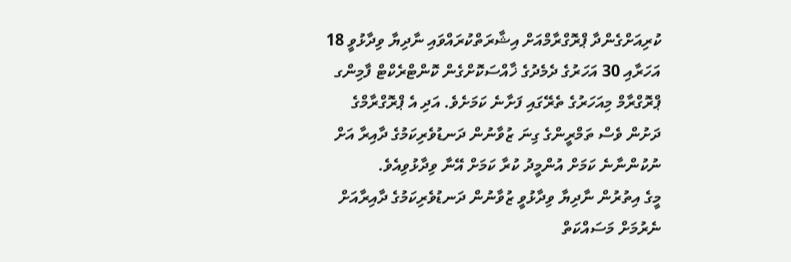ކުރިއަށްގެންދާ ޕްރޮގްރާމްއަށް އިޝާރަތްކުރައްވައި ނާދިޔާ ވިދާޅުވީ 18 އަހަރާއި 30 އަހަރުގެ ދެމެދުގެ ޚާއްސަކޮށްގެން ކޮންޓްރެކްޓް ފާމިންގ ޕްރޮގްރާމް މިއަހަރުގެ ތެރޭގައި ފަށާނެ ކަމަށެވެ. އަދި އެ ޕްރޮގްރާމްގެ ދަށުން ވެސް ތަމްރީންގެ ގިނަ ޒުވާނުން ދަނޑުވެރިކަމުގެ ދާއިރާ އަށް ނުކުންނާނެ ކަމަށް އުންމީދު ކުރާ ކަމަށް އޭނާ ވިދާޅުވިއެވެ.
މީގެ އިތުރުން ނާދިޔާ ވިދާޅުވީ ޒުވާނުން ދަނޑުވެރިކަމުގެ ދާއިރާއަށް ނެރުމަށް މަސައްކަތް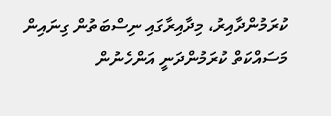ކުރަމުންދާއިރު، މިދާއިރާގައި ނިސްބަތުން ގިނައިން މަސައްކަތް ކުރަމުންދަނީ އަންހެނުން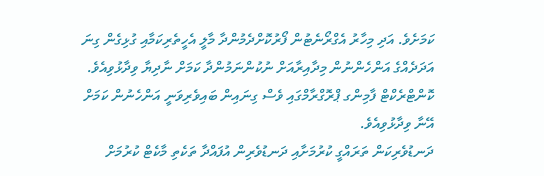ކަމަށެވެ. އަދި މިހާރު އެގްރޯނެޓުން ފޯރުކޮށްދެމުންދާ މާލީ އެހީތެރިކަމާއި ގުޅިގެން ގިނަ އަދަދެއްގެ އަންހެންނުން މިދާއިރާއަށް ނުކުންނަމުންދާ ކަމަށް ނާދިޔާ ވިދާޅުވިއެވެ. ކޮންޓްރެކްޓް ފާމިންގ ޕްރޮގްރާމްގައި ވެސް ގިނައިން ބައިވެރިވަނީ އަންހެނުން ކަމަށް އޭނާ ވިދާޅުވިއެވެ.
ދަނޑުވެރިކަން ތަރައްގީ ކުރުމަށާއި ދަނޑުވެރިން އުފައްދާ ތަކެތި މާކެޓް ކުރުމަށް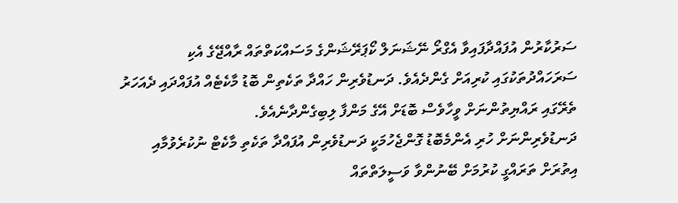ސަރުކާރުން އުފައްދާފައިވާ އެގްރޯ ނޭޝަނަލް ކޯޕަރޭޝަންގެ މަސައްކަތްތައް ރާއްޖޭގެ އެކި ސަރަހައްދުތަކުގައި ކުރިއަށް ގެންދެއެވެ. ދަނޑުވެރިން ހައްދާ ތަކެތިން ބޮޑު މާކެޓެއް އުފައްދައި ދެއަހަރު ތެރޭގައި ރައްޔިތުންނަށް ވީހާވެސް ބޮޑަށް އޭގެ މަންފާ ލިބިގެންދާނެއެވެ.
ދަނޑުވެރިންނަށް ހުރި އެންމެބޮޑު ގޮންޖެހުމަކީ ދަނޑުވެރިން އުފައްދާ ތަކެތި މާކެޓް ނުކުރެވުމާއި އިތުރަށް ތަރައްގީ ކުރުމަށް ބޭނުންވާ ވަސީލަތްތައް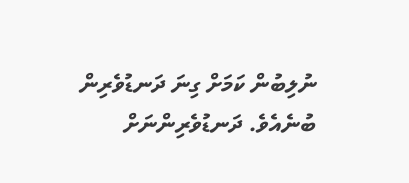ނުލިބުން ކަމަށް ގިނަ ދަނޑުވެރިން ބުނެއެވެ. ދަނޑުވެރިންނަށް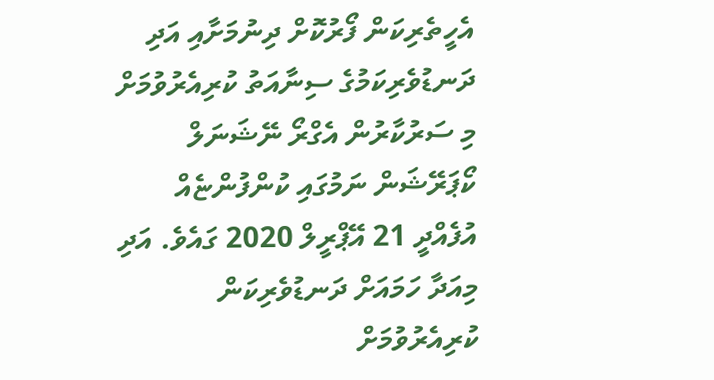އެހީތެރިކަން ފޯރުކޮށް ދިނުމަށާއި އަދި ދަނޑުވެރިކަމުގެ ސިނާއަތު ކުރިއެރުވުމަށް މި ސަރުކާރުން އެގްރޯ ނޭޝަނަލް ކޯޕަރޭޝަން ނަމުގައި ކުންފުންޏެއް އުފެއްދީ 21 އޭޕްރީލް 2020 ގައެވެ. އަދި މިއަދާ ހަމައަށް ދަނޑުވެރިކަން ކުރިއެރުވުމަށް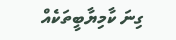ގިނަ ކާމިޔާބީތަކެއް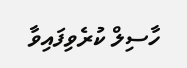ހާސިލް ކުރެވިފައިވާ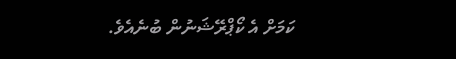ކަމަށް އެ ކޯޕްރޭޝަނުން ބުނެއެވެ.